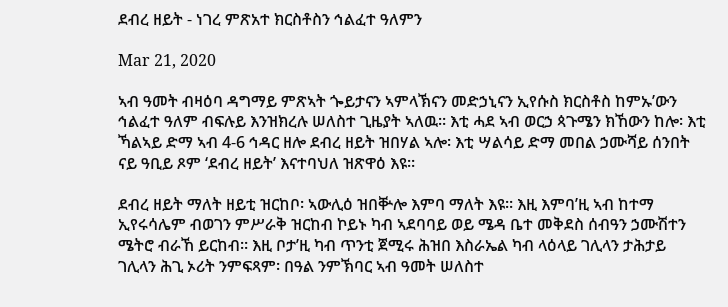ደብረ ዘይት - ነገረ ምጽአተ ክርስቶስን ኅልፈተ ዓለምን

Mar 21, 2020

ኣብ ዓመት ብዛዕባ ዳግማይ ምጽኣት ጐይታናን ኣምላኽናን መድኃኒናን ኢየሱስ ክርስቶስ ከምኡ’ውን ኅልፈተ ዓለም ብፍሉይ እንዝክረሉ ሠለስተ ጊዜያት ኣለዉ። እቲ ሓደ ኣብ ወርኃ ጳጉሜን ክኸውን ከሎ፡ እቲ ኻልኣይ ድማ ኣብ 4-6 ኅዳር ዘሎ ደብረ ዘይት ዝበሃል ኣሎ፡ እቲ ሣልሳይ ድማ መበል ኃሙሻይ ሰንበት ናይ ዓቢይ ጾም ‘ደብረ ዘይት’ እናተባህለ ዝጽዋዕ እዩ።

ደብረ ዘይት ማለት ዘይቲ ዝርከቦ፡ ኣውሊዕ ዝበቝሎ እምባ ማለት እዩ። እዚ እምባ’ዚ ኣብ ከተማ ኢየሩሳሌም ብወገን ምሥራቅ ዝርከብ ኮይኑ ካብ ኣደባባይ ወይ ሜዳ ቤተ መቅደስ ሰብዓን ኃሙሽተን ሜትሮ ብራኸ ይርከብ። እዚ ቦታ’ዚ ካብ ጥንቲ ጀሚሩ ሕዝበ እስራኤል ካብ ላዕላይ ገሊላን ታሕታይ ገሊላን ሕጊ ኦሪት ንምፍጻም፡ በዓል ንምኽባር ኣብ ዓመት ሠለስተ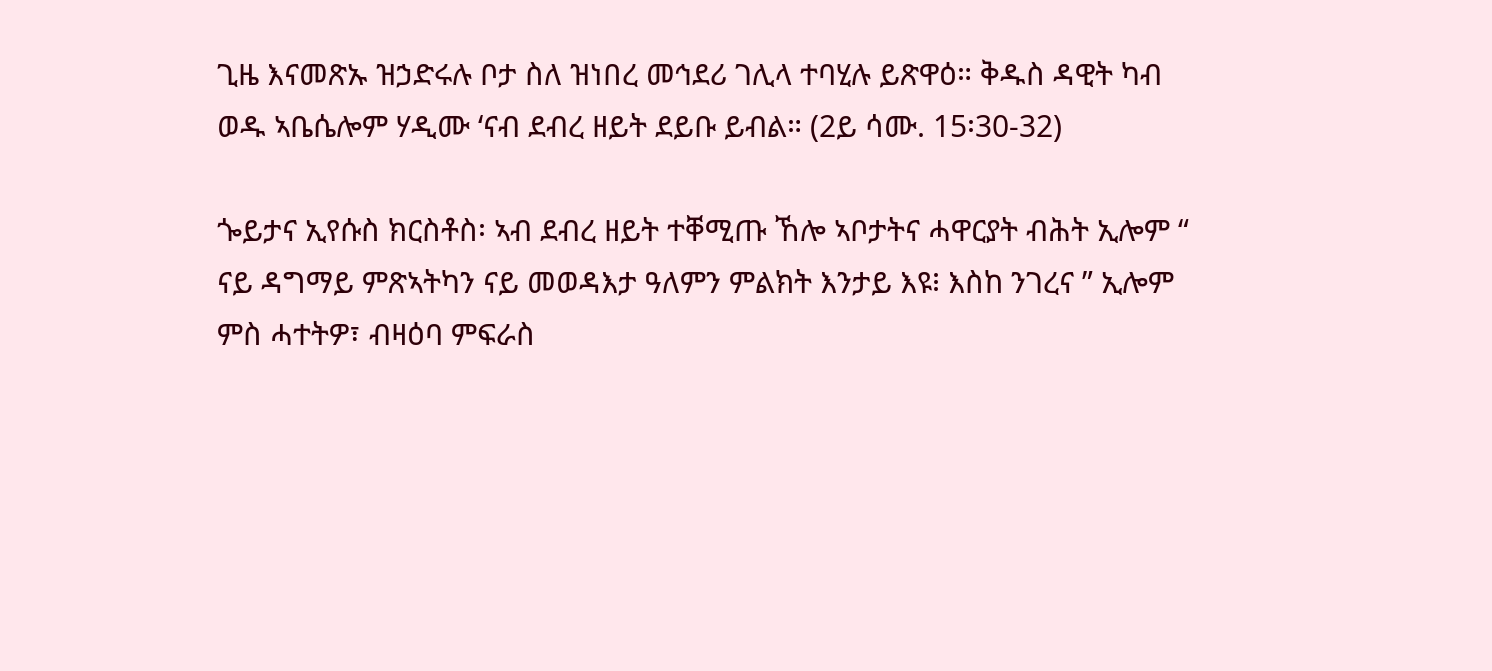ጊዜ እናመጽኡ ዝኃድሩሉ ቦታ ስለ ዝነበረ መኅደሪ ገሊላ ተባሂሉ ይጽዋዕ። ቅዱስ ዳዊት ካብ ወዱ ኣቤሴሎም ሃዲሙ ‘ናብ ደብረ ዘይት ደይቡ ይብል። (2ይ ሳሙ. 15፡30-32)

ጐይታና ኢየሱስ ክርስቶስ፡ ኣብ ደብረ ዘይት ተቐሚጡ ኸሎ ኣቦታትና ሓዋርያት ብሕት ኢሎም “ ናይ ዳግማይ ምጽኣትካን ናይ መወዳእታ ዓለምን ምልክት እንታይ እዩ፧ እስከ ንገረና ” ኢሎም ምስ ሓተትዎ፣ ብዛዕባ ምፍራስ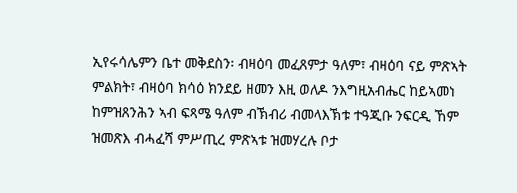ኢየሩሳሌምን ቤተ መቅደስን፡ ብዛዕባ መፈጸምታ ዓለም፣ ብዛዕባ ናይ ምጽኣት ምልክት፣ ብዛዕባ ክሳዕ ክንደይ ዘመን እዚ ወለዶ ንእግዚአብሔር ከይኣመነ ከምዝጸንሕን ኣብ ፍጻሜ ዓለም ብኽብሪ ብመላእኽቱ ተዓጂቡ ንፍርዲ ኸም ዝመጽእ ብሓፈሻ ምሥጢረ ምጽኣቱ ዝመሃረሉ ቦታ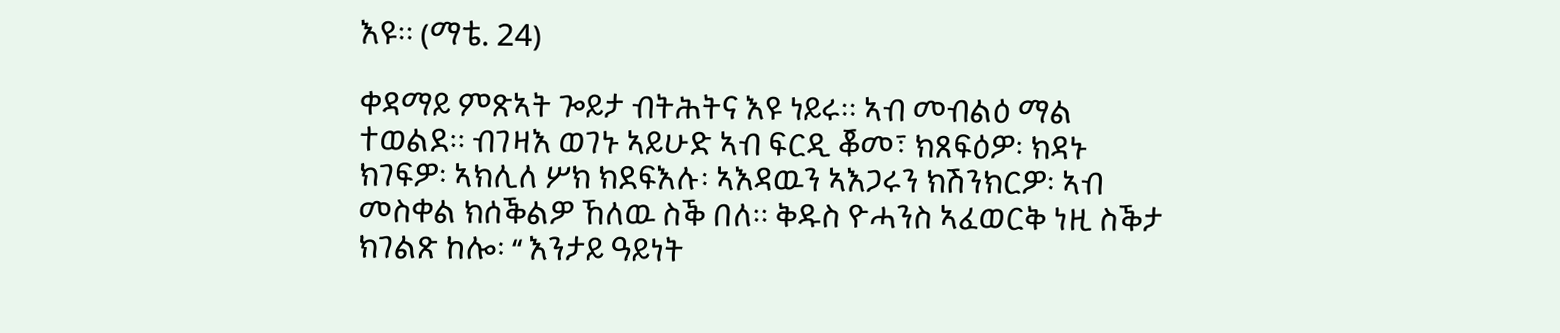እዩ። (ማቴ. 24)

ቀዳማይ ምጽኣት ጐይታ ብትሕትና እዩ ነይሩ። ኣብ መብልዕ ማል ተወልደ። ብገዛእ ወገኑ ኣይሁድ ኣብ ፍርዲ ቖመ፣ ክጸፍዕዎ፡ ክዳኑ ክገፍዎ፡ ኣክሊለ ሦክ ክደፍእሉ፡ ኣእዳዉን ኣእጋሩን ክሽንክርዎ፡ ኣብ መስቀል ክሰቕልዎ ኸለዉ ስቕ በለ። ቅዱስ ዮሓንስ ኣፈወርቅ ነዚ ስቕታ ክገልጽ ከሎ፡ ‘‘ እንታይ ዓይነት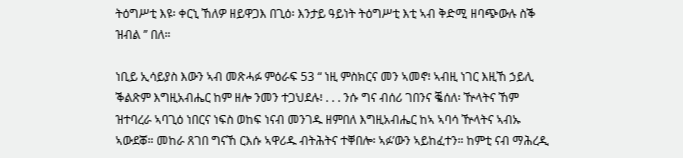ትዕግሥቲ እዩ፡ ቀርኒ ኸለዎ ዘይዋጋእ በጊዕ፡ እንታይ ዓይነት ትዕግሥቲ እቲ ኣብ ቅድሚ ዘባጭውሉ ስቕ ዝብል ’’ በለ።

ነቢይ ኢሳይያስ እውን ኣብ መጽሓፉ ምዕራፍ 53 “ ነዚ ምስክርና መን ኣመኖ፧ ኣብዚ ነገር እዚኸ ኃይሊ ቕልጽም እግዚአብሔር ከም ዘሎ ንመን ተጋህደሉ፧ . . . ንሱ ግና ብሰሪ ገበንና ቘሰለ፡ ዅላትና ኸም ዝተባረራ ኣባጊዕ ነበርና ነፍስ ወከፍ ነናብ መንገዱ ዘምበለ እግዚአብሔር ከኣ ኣባሳ ዅላትና ኣብኡ ኣውደቖ። መከራ ጸገበ ግናኸ ርእሱ ኣዋሪዱ ብትሕትና ተቐበሎ፡ ኣፉ’ውን ኣይከፈተን። ከምቲ ናብ ማሕረዲ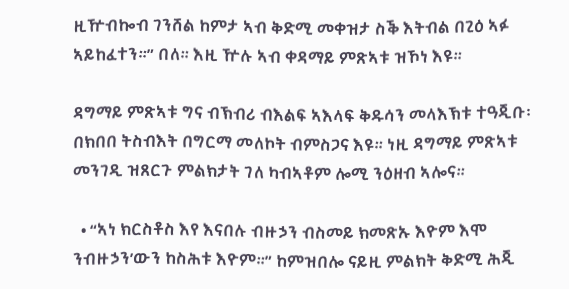ዚዅብኰብ ገንሸል ከምታ ኣብ ቅድሚ መቀዝታ ስቕ እትብል በጊዕ ኣፉ ኣይከፈተን።” በለ። እዚ ዅሉ ኣብ ቀዳማይ ምጽኣቱ ዝኾነ እዩ።

ዳግማይ ምጽኣቱ ግና ብኽብሪ ብእልፍ ኣእላፍ ቅዱሳን መላእኽቱ ተዓጂቡ፡ በክበበ ትስብእት በግርማ መለኮት ብምስጋና እዩ። ነዚ ዳግማይ ምጽኣቱ መንገዲ ዝጸርጉ ምልክታት ገለ ካብኣቶም ሎሚ ንዕዘብ ኣሎና።

  • “ኣነ ክርስቶስ እየ እናበሉ ብዙኃን ብስመይ ክመጽኡ እዮም እሞ ንብዙኃን’ውን ከስሕቱ እዮም።” ከምዝበሎ ናይዚ ምልክት ቅድሚ ሕጂ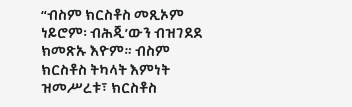“ብስም ክርስቶስ መጺኦም ነይሮም፡ ብሕጂ’ውን ብዝገደደ ክመጽኡ እዮም። ብስም ክርስቶስ ትካላት እምነት ዝመሥረቱ፣ ክርስቶስ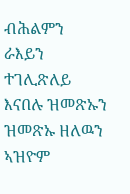ብሕልምን ራእይን ተገሊጽለይ እናበሉ ዝመጽኡን ዝመጽኡ ዘለዉን ኣዝዮም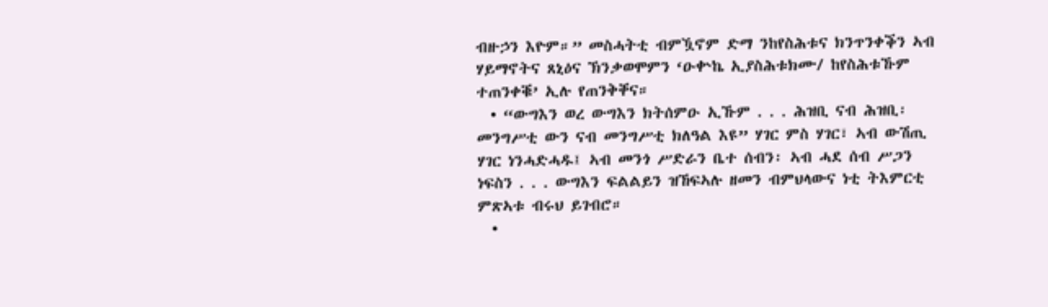ብዙኃን እዮም።” መስሓትቲ ብምዃኖም ድማ ንከየስሕቱና ክንጥንቀቕን ኣብ ሃይማኖትና ጸኒዕና ኽንቃወሞምን ‘ዑቍኬ ኢያስሕቱክሙ/ ከየስሕቱኹም ተጠንቀቑ’ ኢሉ የጠንቅቐና።
  • “ውግእን ወረ ውግእን ክትሰምዑ ኢኹም . . . ሕዝቢ ናብ ሕዝቢ፡ መንግሥቲ ውን ናብ መንግሥቲ ክለዓል እዩ” ሃገር ምስ ሃገር፣ ኣብ ውሽጢ ሃገር ነንሓድሓዱ፤ ኣብ መንጎ ሥድራን ቤተ ሰብን፡ ኣብ ሓደ ሰብ ሥጋን ነፍስን . . . ውግእን ፍልልይን ዝኸፍኣሉ ዘመን ብምህላውና ነቲ ትእምርቲ ምጽኣቱ ብሩህ ይገብሮ።
  •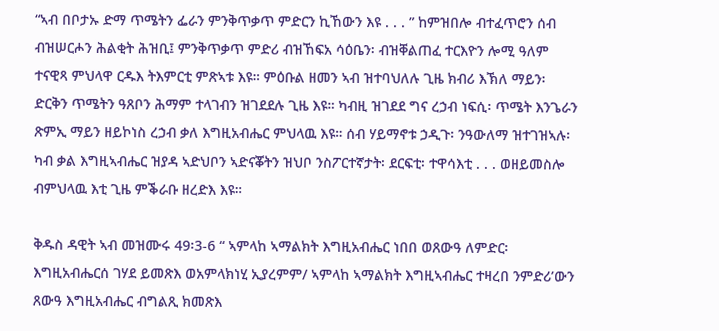“ኣብ በቦታኡ ድማ ጥሜትን ፌራን ምንቅጥቃጥ ምድርን ኪኸውን እዩ . . . ” ከምዝበሎ ብተፈጥሮን ሰብ ብዝሠርሖን ሕልቂት ሕዝቢ፤ ምንቅጥቃጥ ምድሪ ብዝኸፍአ ሳዕቤን፡ ብዝቐልጠፈ ተርእዮን ሎሚ ዓለም ተናዊጻ ምህላዋ ርዱእ ትእምርቲ ምጽኣቱ እዩ። ምዕቡል ዘመን ኣብ ዝተባህለሉ ጊዜ ክብሪ እኽለ ማይን፡ ድርቅን ጥሜትን ዓጸቦን ሕማም ተላገብን ዝገደደሉ ጊዜ እዩ። ካብዚ ዝገደደ ግና ረኃብ ነፍሲ፡ ጥሜት እንጌራን ጽምኢ ማይን ዘይኮነስ ረኃብ ቃለ እግዚአብሔር ምህላዉ እዩ። ሰብ ሃይማኖቱ ኃዲጉ፡ ንዓውለማ ዝተገዝኣሉ፡ ካብ ቃል እግዚኣብሔር ዝያዳ ኣድህቦን ኣድናቖትን ዝህቦ ንስፖርተኛታት፡ ደርፍቲ፡ ተዋሳእቲ . . . ወዘይመስሎ ብምህላዉ እቲ ጊዜ ምቕራቡ ዘረድእ እዩ።

ቅዱስ ዳዊት ኣብ መዝሙሩ 49፡3-6 “ ኣምላከ ኣማልክት እግዚአብሔር ነበበ ወጸውዓ ለምድር፡ እግዚአብሔርሰ ገሃደ ይመጽእ ወአምላክነሂ ኢያረምም/ ኣምላከ ኣማልክት እግዚኣብሔር ተዛረበ ንምድሪ’ውን ጸውዓ እግዚአብሔር ብግልጺ ክመጽእ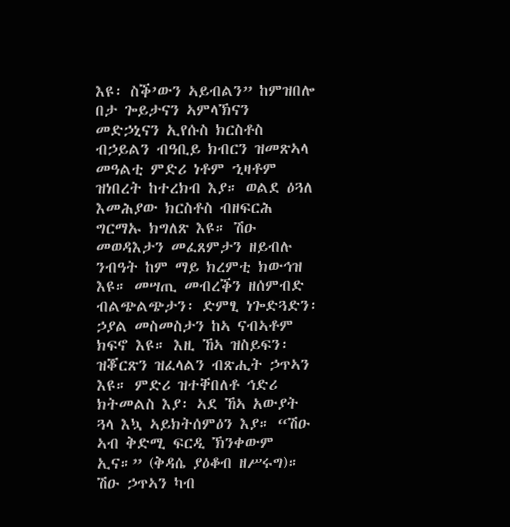እዩ፡ ስቕ’ውን ኣይብልን” ከምዝበሎ በታ ጐይታናን ኣምላኽናን መድኃኒናን ኢየሱስ ክርስቶስ ብኃይልን ብዓቢይ ክብርን ዝመጽኣላ መዓልቲ ምድሪ ነቶም ኂዛቶም ዝነበረት ከተረክብ እያ። ወልደ ዕጓለ እመሕያው ክርስቶስ ብዘፍርሕ ግርማኡ ክግለጽ እዩ። ሽዑ መወዳእታን መፈጸምታን ዘይብሉ ንብዓት ከም ማይ ክረምቲ ክውኅዝ እዩ። መሣጢ መብረቕን ዘሰምብድ ብልጭልጭታን፡ ድምፂ ነጐድጓድን፡ ኃያል መስመስታን ከኣ ናብኣቶም ክፍኖ እዩ። እዚ ኸኣ ዝስይፍን፡ ዝቖርጽን ዝፈላልን ብጽሒት ኃጥኣን እዩ። ምድሪ ዝተቐበለቶ ኅድሪ ክትመልስ እያ፡ ኣደ ኸኣ አውያት ጓላ እኳ ኣይክትሰምዕን እያ። “ሽዑ ኣብ ቅድሚ ፍርዲ ኽንቀውም ኢና።” (ቅዳሴ ያዕቆብ ዘሥሩግ)። ሽዑ ኃጥኣን ካብ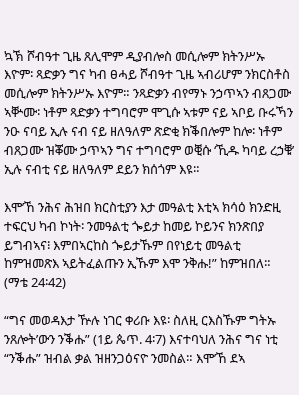ኳኽ ሾብዓተ ጊዜ ጸሊሞም ዲያብሎስ መሲሎም ክትንሥኡ እዮም፡ ጻድቃን ግና ካብ ፀሓይ ሾብዓተ ጊዜ ኣብሪሆም ንክርስቶስ መሲሎም ክትንሥኡ እዮም። ንጻድቃን ብየማኑ ንኃጥኣን ብጸጋሙ ኣቝሙ፡ ነቶም ጻድቃን ተግባሮም ሞጊሱ ኣቱም ናይ ኣቦይ ቡሩኻን ንዑ ናባይ ኢሉ ናብ ናይ ዘለዓለም ጽድቂ ክቕበሎም ከሎ፡ ነቶም ብጸጋሙ ዝቖሙ ኃጥኣን ግና ተግባሮም ወቒሱ ‘ኺዱ ካባይ ረኃቑ’ ኢሉ ናብቲ ናይ ዘለዓለም ደይን ክሰጎም እዩ።

እሞ’ኸ ንሕና ሕዝበ ክርስቲያን እታ መዓልቲ እቲኣ ክሳዕ ክንድዚ ተፍርህ ካብ ኮነት፡ ንመዓልቲ ጐይታ ከመይ ኮይንና ክንጽበያ ይግብኣና፧ እምበኣርከስ ጐይታኹም በየነይቲ መዓልቲ ከምዝመጽእ ኣይትፈልጡን ኢኹም እሞ ንቅሑ!” ከምዝበለ። (ማቴ 24፡42)

“ግና መወዳእታ ዅሉ ነገር ቀሪቡ እዩ፡ ስለዚ ርእስኹም ግትኡ ንጸሎት’ውን ንቕሑ” (1ይ ጴጥ. 4፡7) እናተባህለ ንሕና ግና ነቲ “ንቕሑ” ዝብል ቃል ዝዘንጋዕናዮ ንመስል። እሞ’ኸ ደኣ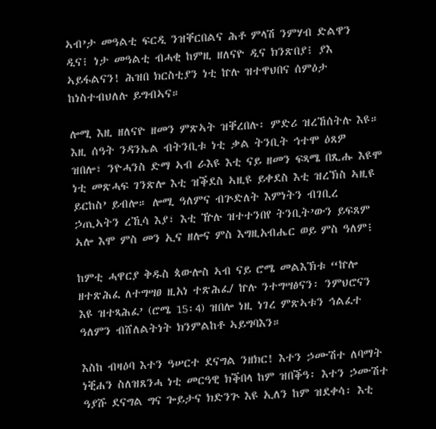ኣብ’ታ መዓልቲ ፍርዲ ንዝቐርበልና ሕቶ ምላሽ ንምሃብ ድልዋን ዲና፧ ነታ መዓልቲ ብሓቂ ከምዚ ዘለናዮ ዲና ክንጽበያ፧ ያእ ኣይፋልናን! ሕዝበ ክርስቲያን ነቲ ኵሉ ዝተዋህበና ሰምዕታ ከነስተብህለሉ ይግብኣና።

ሎሚ እዚ ዘለናዮ ዘመን ምጽኣት ዝቐረበሉ፡ ምድሪ ዝረኸሰትሉ እዩ። እዚ ሰዓት ንዳንኤል ብትንቢቱ ነቲ ቃል ትንቢት ኅተሞ ዕጸዎ ዝበሎ፣ ንዮሓንስ ድማ ኣብ ራእዩ እቲ ናይ ዘመን ፍጻሜ በጺሑ እዩሞ ነቲ መጽሓፍ ገንጽሎ እቲ ዝቕደስ ኣዚዩ ይቀደስ እቲ ዝረኽስ ኣዚዩ ይርከስ’ ይብሎ። ሎሚ ዓለምና ብጕድለት እምነትን ብገቢረ ኃጢኣትን ረኺሳ እያ፣ እቲ ዅሉ ዝተተንበየ ትንቢት’ውን ይፍጸም ኣሎ እሞ ምስ መን ኢና ዘሎና ምስ እግዚአብሔር ወይ ምስ ዓለም፧

ከምቲ ሓዋርያ ቅዱስ ጳውሎስ ኣብ ናይ ሮሜ መልእኽቱ “ኵሎ ዘተጽሕፈ ለተግሣፀ ዚአነ ተጽሕፈ/ ኵሉ ንተግሣፅናን፡ ንምህሮናን እዩ ዝተጻሕፈ’ (ሮሜ 15፡4) ዝበሎ ነዚ ነገረ ምጽኣቱን ኅልፈተ ዓለምን ብሸለልትነት ክንምልከቶ ኣይግባእን።

እስከ ብዛዕባ እተን ዓሠርተ ደናግል ንዘክር! እተን ኃሙሽተ ለባማት ነቒሐን ስለዝጸንሓ ነቲ መርዓዊ ክቕበላ ከም ዝበቕዓ፡ እተን ኃሙሽተ ዓያሹ ደናግል ግና ጐይታና ክድንጕ እዩ ኢለን ከም ዝደቀሳ፡ እቲ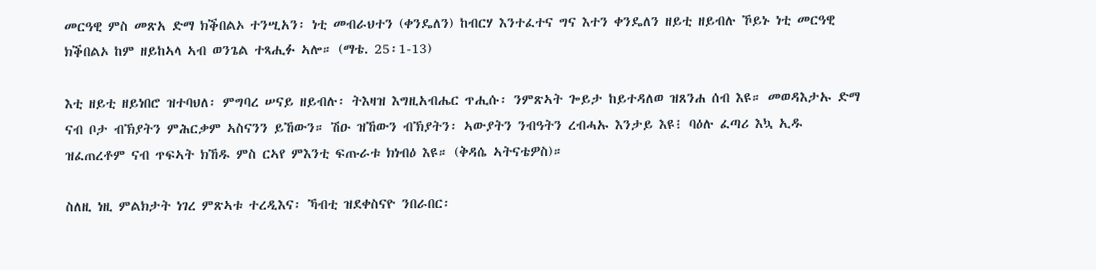መርዓዊ ምስ መጽአ ድማ ክቕበልኦ ተንሢአን፡ ነቲ መብራህተን (ቀንዴለን) ከብርሃ እንተፈተና ግና እተን ቀንዴለን ዘይቲ ዘይብሉ ኾይኑ ነቲ መርዓዊ ክቕበልኦ ከም ዘይከኣላ ኣብ ወንጌል ተጻሒፉ ኣሎ። (ማቴ. 25፡1-13)

እቲ ዘይቲ ዘይነበሮ ዝተባህለ፡ ምግባረ ሠናይ ዘይብሉ፡ ትእዛዝ እግዚአብሔር ጥሒሱ፡ ንምጽኣት ጐይታ ከይተዳለወ ዝጸንሐ ሰብ እዩ። መወዳእታኡ ድማ ናብ ቦታ ብኽያትን ምሕርቃም ኣስናንን ይኸውን። ሽዑ ዝኸውን ብኽያትን፡ ኣውያትን ንብዓትን ረብሓኡ እንታይ እዩ፧ ባዕሉ ፈጣሪ እኳ ኢዱ ዝፈጠረቶም ናብ ጥፍኣት ክኸዱ ምስ ርኣየ ምእንቲ ፍጡራቱ ክነብዕ እዩ። (ቅዳሴ ኣትናቴዎስ)።

ስለዚ ነዚ ምልክታት ነገረ ምጽኣቱ ተረዲእና፡ ኻብቲ ዝደቀስናዮ ንበራበር፡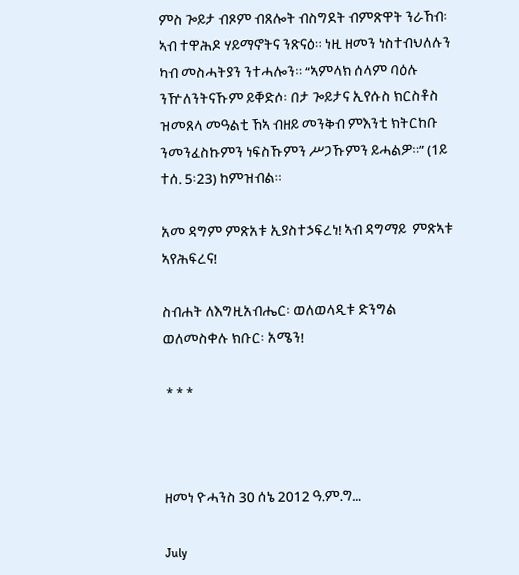ምስ ጐይታ ብጾም ብጸሎት ብስግደት ብምጽዋት ንራኸብ፡ ኣብ ተዋሕዶ ሃይማኖትና ንጽናዕ። ነዚ ዘመን ነስተብህለሉን ካብ መስሓትያን ንተሓሎን። “ኣምላክ ሰላም ባዕሉ ንዅለንትናኹም ይቐድሶ፡ በታ ጐይታና ኢየሱስ ክርስቶስ ዝመጸላ መዓልቲ ኸኣ ብዘይ መንቅብ ምእንቲ ክትርከቡ ንመንፈስኩምን ነፍስኹምን ሥጋኹምን ይሓልዎ።” (1ይ ተሰ. 5፡23) ከምዝብል።

አመ ዳግም ምጽአቱ ኢያስተኃፍረነ! ኣብ ዳግማይ  ምጽኣቱ ኣየሕፍረና!

ስብሐት ለእግዚአብሔር፡ ወለወላዲቱ ድንግል ወለመስቀሉ ክቡር፡ አሜን!

 * * *



ዘመነ ዮሓንስ 30 ሰኔ 2012 ዓ.ም.ግ…

July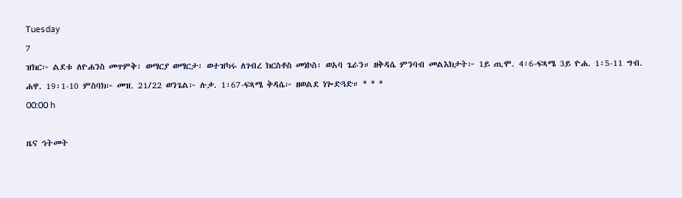Tuesday
7
ዝክር፦ ልደቱ ለዮሐንስ መጥምቅ፡ ወማርያ ወማርታ፡ ወተዝካሩ ለገብረ ክርስቶስ መነኮስ፡ ወአባ ጌራን። ዘቅዳሴ ምንባብ መልእክታት፦ 1ይ ጢሞ. 4፡6-ፍጻሜ 3ይ ዮሐ. 1፡5-11 ግብ. ሐዋ. 19፡1-10 ምስባክ፦ መዝ. 21/22 ወንጌል፦ ሉቃ. 1፡67-ፍጻሜ ቅዳሴ፦ ዘወልደ ነጐድጓድ። * * *
00:00 h

ዜና ኅትመት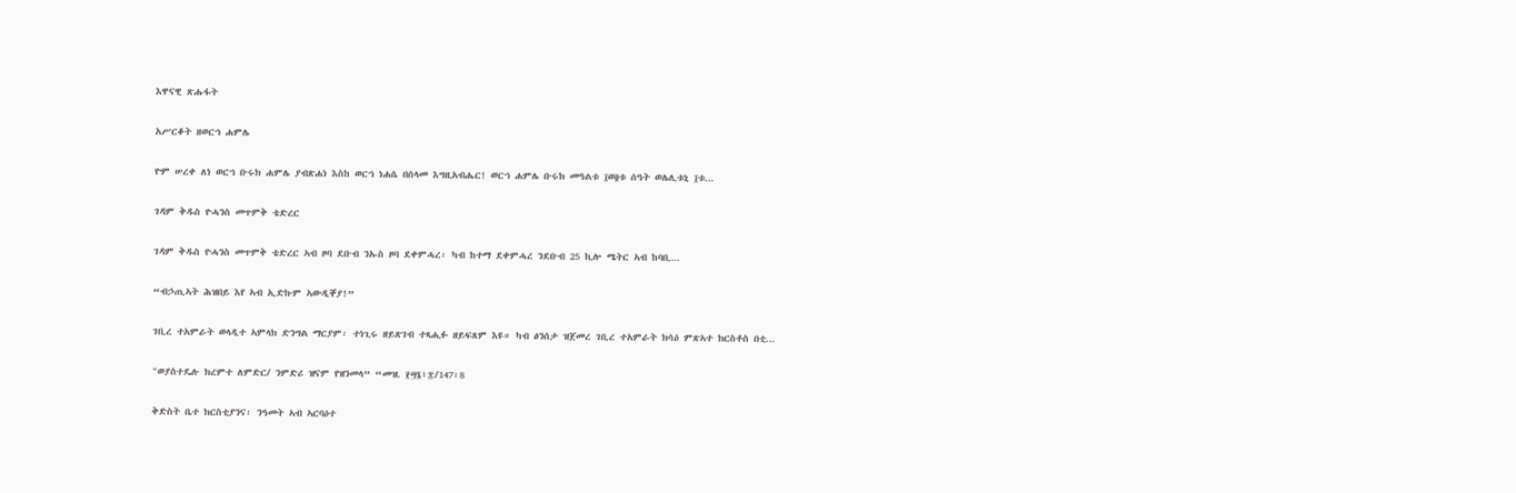እዋናዊ ጽሑፋት

አሥርቆት ዘወርኀ ሐምሌ

ዮም ሠረቀ ለነ ወርኀ ቡሩክ ሐምሌ ያብጽሐነ እስከ ወርኀ ነሐሴ በሰላመ እግዚአብሔር! ወርኀ ሐምሌ ቡሩክ መዓልቱ ፲ወ፬ቱ ሰዓት ወሌሊቱኒ ፲ቱ...

ገዳም ቅዱስ ዮሓንስ መጥምቅ ቴድረር

ገዳም ቅዱስ ዮሓንስ መጥምቅ ቴድረር ኣብ ዞባ ደቡብ ንኡስ ዞባ ደቀምሓረ፡ ካብ ከተማ ደቀምሓረ ንደቡብ 25 ኪሎ ሜትር ኣብ ከባቢ...

“ብኃጢኣት ሕዝበይ እየ ኣብ ኢድኩም ኣውዲቐያ!”

ገቢረ ተአምራት ወላዲተ ኣምላክ ድንግል ማርያም፡ ተነጊሩ ዘይጽገብ ተጻሒፉ ዘይፍጸም እዩ። ካብ ፅንሰታ ዝጀመረ ገቢረ ተአምራት ክሳዕ ምጽኣተ ክርስቶስ በቲ...

"ወያስተዴሉ ክረምተ ለምድር/ ንምድሪ ዝናም የዝንመላ” “መዝ. ፻፵፮፥፰/147፡8

ቅድስት ቤተ ክርስቲያንና፡ ንዓመት ኣብ ኣርባዕተ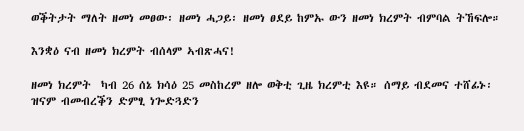ወቕትታት ማለት ዘመነ መፀው፡ ዘመነ ሓጋይ፡ ዘመነ ፀደይ ከምኡ ውን ዘመነ ክረምት ብምባል ትኸፍሎ።

እንቋዕ ናብ ዘመነ ክረምት ብሰላም ኣብጽሓና!

ዘመነ ክረምት  ካብ 26 ሰኔ ክሳዕ 25 መስከረም ዘሎ ወቅቲ ጊዜ ክረምቲ እዩ። ሰማይ ብደመና ተሸፊኑ፡ ዝናም ብመብረቕን ድምፂ ነጐድጓድን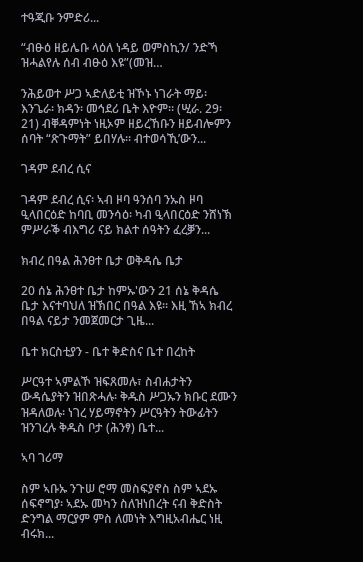ተዓጂቡ ንምድሪ...

“ብፁዕ ዘይሌቡ ላዕለ ነዳይ ወምስኪን/ ንድኻ ዝሓልየሉ ሰብ ብፁዕ እዩ”(መዝ…

ንሕይወተ ሥጋ ኣድለይቲ ዝኾኑ ነገራት ማይ፡ እንጌራ፡ ክዳን፡ መኅደሪ ቤት እዮም። (ሢራ. 29፡21) ብቐዳምነት ነዚኦም ዘይረኸቡን ዘይብሎምን ሰባት “ጽጉማት” ይበሃሉ። ብተወሳኺ’ውን...

ገዳም ደብረ ሲና

ገዳም ደብረ ሲና፡ ኣብ ዞባ ዓንሰባ ንኡስ ዞባ ዒላበርዕድ ከባቢ መንሳዕ፡ ካብ ዒላበርዕድ ንሸነኽ ምሥራቕ ብእግሪ ናይ ክልተ ሰዓትን ፈረቓን...

ክብረ በዓል ሕንፀተ ቤታ ወቅዳሴ ቤታ

20 ሰኔ ሕንፀተ ቤታ ከምኡ'ውን 21 ሰኔ ቅዳሴ ቤታ እናተባህለ ዝኽበር በዓል እዩ። እዚ ኸኣ ክብረ በዓል ናይታ ንመጀመርታ ጊዜ...

ቤተ ክርስቲያን - ቤተ ቅድስና ቤተ በረከት

ሥርዓተ ኣምልኾ ዝፍጸመሉ፣ ስብሐታትን ውዳሴያትን ዝበጽሓሉ፡ ቅዱስ ሥጋኡን ክቡር ደሙን ዝዳለወሉ፡ ነገረ ሃይማኖትን ሥርዓትን ትውፊትን ዝንገረሉ ቅዱስ ቦታ (ሕንፃ) ቤተ...

ኣባ ገሪማ

ስም ኣቡኡ ንጉሠ ሮማ መስፍያኖስ ስም ኣደኡ ሰፍኖግያ፡ ኣደኡ መካን ስለዝነበረት ናብ ቅድስት ድንግል ማርያም ምስ ለመነት እግዚአብሔር ነዚ ብሩክ...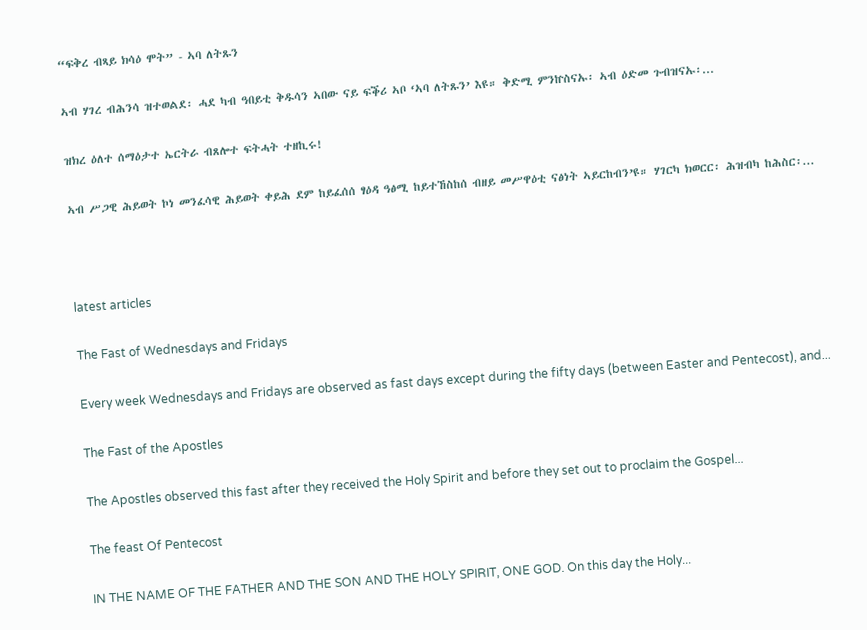“ፍቅረ ብጻይ ክሳዕ ሞት” - ኣባ ለትጹን

ኣብ ሃገረ ብሕንሳ ዝተወልደ፡ ሓደ ካብ ዓበይቲ ቅዱሳን ኣበው ናይ ፍቕሪ ኣቦ ‘ኣባ ለትጹን’ እዩ። ቅድሚ ምንኵስናኡ፡ ኣብ ዕድመ ጉብዝናኡ፡...

ዝክረ ዕለተ ሰማዕታተ ኤርትራ ብጸሎተ ፍትሓት ተዘኪሩ!

ኣብ ሥጋዊ ሕይወት ኮነ መንፈሳዊ ሕይወት ቀይሕ ደም ከይፈሰሰ ፃዕዳ ዓፅሚ ከይተኸስከሰ ብዘይ መሥዋዕቲ ናፅነት ኣይርከብን’ዩ። ሃገርካ ክወርር፡ ሕዝብካ ከሕስር፡...



latest articles

The Fast of Wednesdays and Fridays

Every week Wednesdays and Fridays are observed as fast days except during the fifty days (between Easter and Pentecost), and...

The Fast of the Apostles

The Apostles observed this fast after they received the Holy Spirit and before they set out to proclaim the Gospel...

The feast Of Pentecost

IN THE NAME OF THE FATHER AND THE SON AND THE HOLY SPIRIT, ONE GOD. On this day the Holy...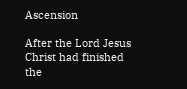Ascension

After the Lord Jesus Christ had finished the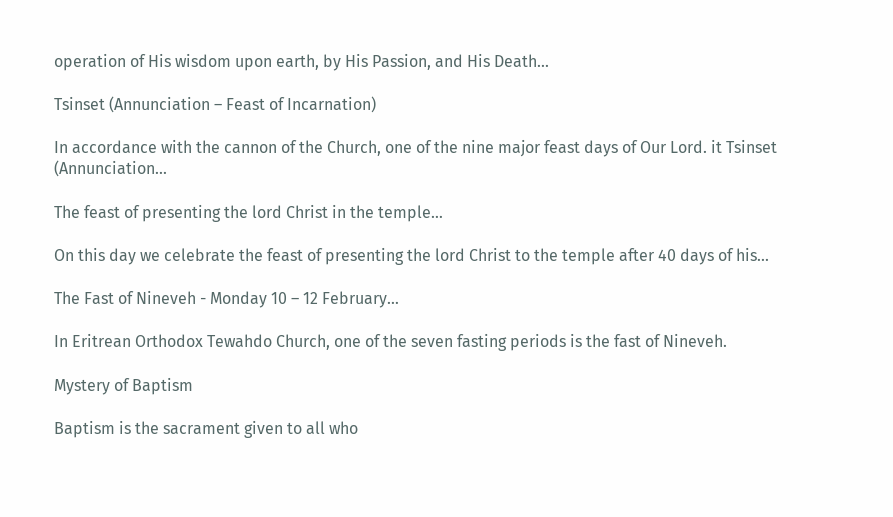operation of His wisdom upon earth, by His Passion, and His Death...

Tsinset (Annunciation – Feast of Incarnation)

In accordance with the cannon of the Church, one of the nine major feast days of Our Lord. it Tsinset (Annunciation...

The feast of presenting the lord Christ in the temple…

On this day we celebrate the feast of presenting the lord Christ to the temple after 40 days of his...

The Fast of Nineveh - Monday 10 – 12 February…

In Eritrean Orthodox Tewahdo Church, one of the seven fasting periods is the fast of Nineveh.

Mystery of Baptism

Baptism is the sacrament given to all who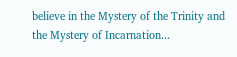believe in the Mystery of the Trinity and the Mystery of Incarnation...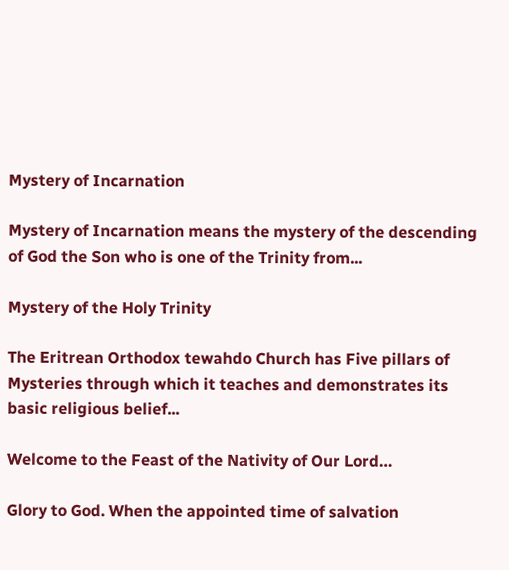Mystery of Incarnation

Mystery of Incarnation means the mystery of the descending of God the Son who is one of the Trinity from...

Mystery of the Holy Trinity

The Eritrean Orthodox tewahdo Church has Five pillars of Mysteries through which it teaches and demonstrates its basic religious belief...

Welcome to the Feast of the Nativity of Our Lord…

Glory to God. When the appointed time of salvation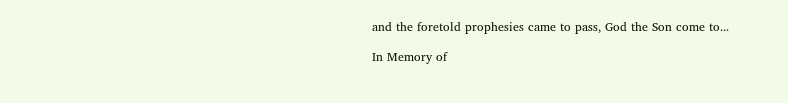and the foretold prophesies came to pass, God the Son come to...

In Memory of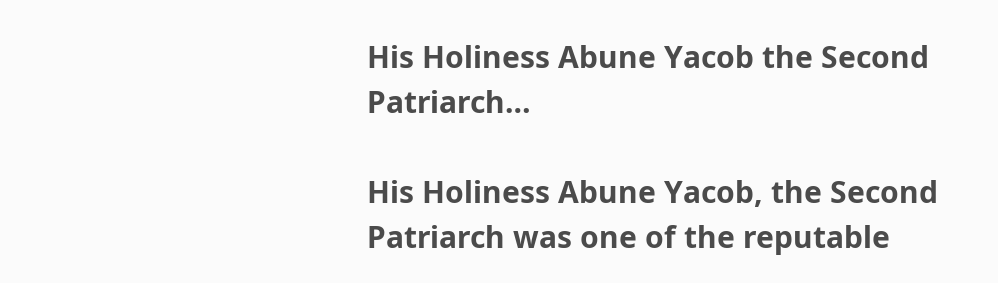His Holiness Abune Yacob the Second Patriarch…

His Holiness Abune Yacob, the Second Patriarch was one of the reputable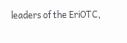leaders of the EriOTC,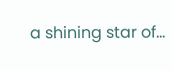a shining star of...